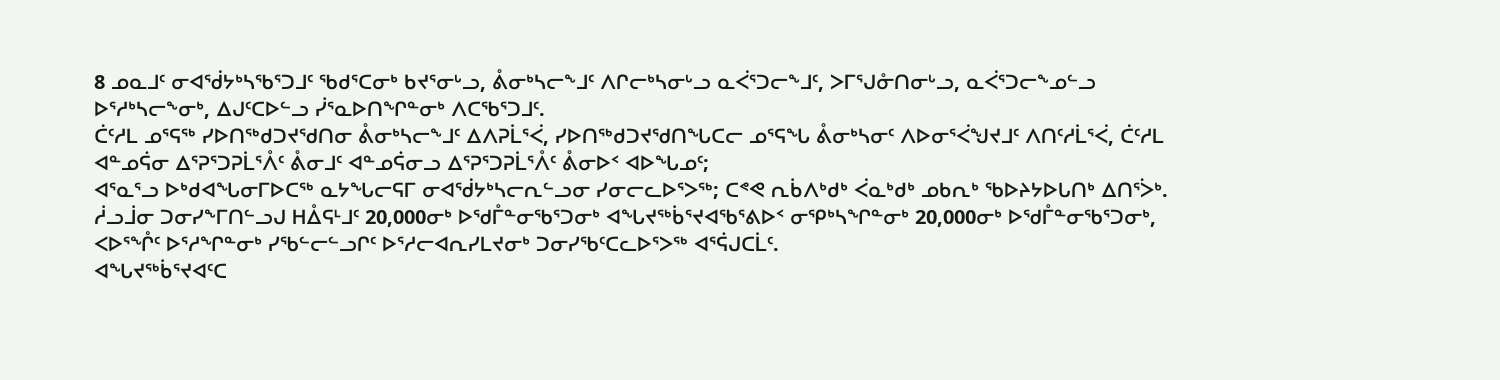8 ᓄᓇᒧᑦ ᓂᐊᖂᔭᒃᓴᖃᕐᑐᒧᑦ ᖃᑯᕐᑕᓂᒃ ᑲᔪᕐᓂᒡᓗ, ᕔᓂᒃᓴᓕᖕᒧᑦ ᐱᒋᓕᒃᓴᓂᒡᓗ ᓇᐹᕐᑐᓕᖕᒧᑦ, ᐳᒥᕐᒍᓁᑎᓂᒡᓗ, ᓇᐹᕐᑐᓕᖕᓄᓪᓗ ᐅᕐᓱᒃᓴᓕᖕᓂᒃ, ᐃᒍᑦᑕᐅᓪᓗ ᓰᕐᓇᐅᑎᖏᓐᓂᒃ ᐱᑕᖃᕐᑐᒧᑦ.
ᑖᑦᓱᒪ ᓄᕐᕋᖅ ᓯᐅᑎᖅᑯᑐᔪᖁᑎᓂ ᕔᓂᒃᓴᓕᖕᒧᑦ ᐃᐱᕈᒫᕐᐹ, ᓯᐅᑎᖅᑯᑐᔪᖁᑎᖓᑕᓕ ᓄᕐᕋᖓ ᕔᓂᒃᓴᓂᑦ ᐱᐅᓂᕐᐹᖑᔪᒧᑦ ᐱᑎᑦᓱᒫᕐᐹ, ᑖᑦᓱᒪ ᐊᓐᓄᕌᓂ ᐃᕐᕈᕐᑐᕈᒫᕐᐰᑦ ᕔᓂᒧᑦ ᐊᓐᓄᕌᓂᓗ ᐃᕐᕈᕐᑐᕈᒫᕐᐰᑦ ᕔᓂᐅᑉ ᐊᐅᖓᓄᑦ;
ᐊᕐᓇᕐᓗ ᐅᒃᑯᐊᖓᓂᒥᐅᑕᖅ ᓇᔭᖓᓕᕋᒥ ᓂᐊᖂᔭᒃᓴᓕᕆᓪᓗᓂ ᓯᓂᓕᓚᐅᕐᐳᖅ; ᑕᕝᕙ ᕆᑳᐱᒃᑯᒃ ᐹᓇᒃᑯᒃ ᓄᑲᕆᒃ ᖃᐅᔨᔭᐅᒐᑎᒃ ᐃᑎᕐᐴᒃ.
ᓲᓗᒨᓂ ᑐᓂᓯᖕᒥᑎᓪᓗᒍ ᕼᐂᕋᒻᒧᑦ 20,000ᓂᒃ ᐅᖁᒤᓐᓂᖃᕐᑐᓂᒃ ᐊᖓᔪᖅᑳᕐᔪᐊᖃᕐᕕᐅᑉ ᓂᕿᒃᓴᖏᓐᓂᒃ 20,000ᓂᒃ ᐅᖁᒤᓐᓂᖃᕐᑐᓂᒃ, ᐸᐅᕐᖎᑦ ᐅᕐᓱᖏᓐᓂᒃ ᓯᖃᓪᓕᓪᓗᒋᑦ ᐅᕐᓱᓕᐊᕆᓯᒪᔪᓂᒃ ᑐᓂᓯᖃᑦᑕᓚᐅᕐᐳᖅ ᐊᕐᕌᒍᑕᒫᑦ.
ᐊᖓᔪᖅᑳᕐᔪᐊᑦᑕ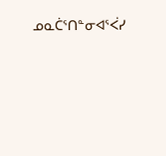ᓄᓇᑖᕐᑎᓐᓂᐊᕐᐹᓯ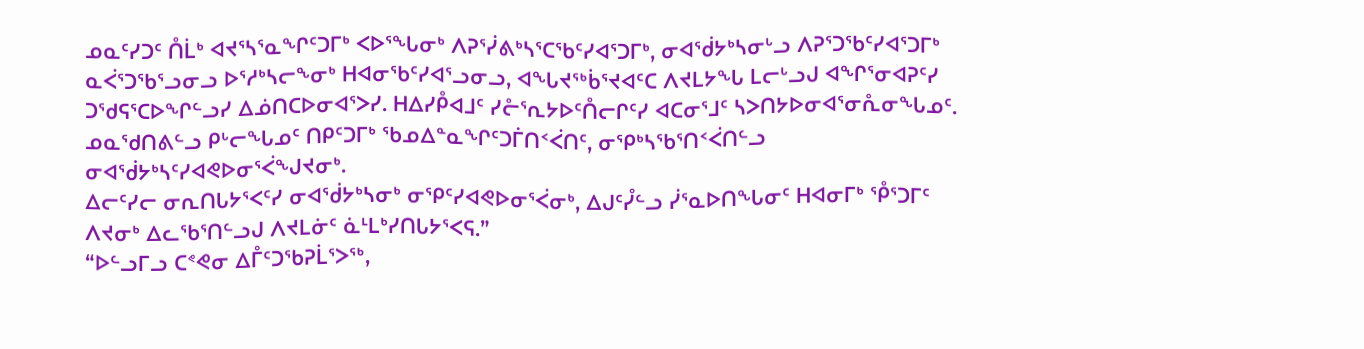ᓄᓇᑦᓯᑐᑦ ᑍᒫᒃ ᐊᔪᕐᓴᕐᓇᖏᑦᑐᒥᒃ ᐸᐅᕐᖓᓂᒃ ᐱᕈᕐᓰᕕᒃᓴᕐᑕᖃᑦᓯᐊᕐᑐᒥᒃ, ᓂᐊᖂᔭᒃᓴᓂᒡᓗ ᐱᕈᕐᑐᖃᑦᓯᐊᕐᑐᒥᒃ ᓇᐹᕐᑐᖃᕐᓗᓂᓗ ᐅᕐᓱᒃᓴᓕᖕᓂᒃ ᕼᐊᓂᖃᑦᓯᐊᕐᓗᓂᓗ, ᐊᖓᔪᖅᑳᕐᔪᐊᑦᑕ ᐱᔪᒪᔭᖓ ᒪᓕᒡᓗᒍ ᐊᖏᕐᓂᐊᕈᑦᓯ ᑐᖁᕋᕐᑕᐅᖏᓪᓗᓯ ᐃᓅᑎᑕᐅᓂᐊᕐᐳᓯ. ᕼᐃᓯᑬᐊᒧᑦ ᓯᓔᕐᕆᔭᐅᑦᑍᓕᒋᑦᓯ ᐊᑕᓂᕐᒧᑦ ᓴᐳᑎᔭᐅᓂᐊᕐᓂᕅᓂᖓᓄᑦ.
ᓄᓇᖁᑎᕕᓪᓗ ᑭᒡᓕᖓᓄᑦ ᑎᑭᑦᑐᒥᒃ ᖃᓄᐃᓐᓇᖏᑦᑐᒦᑎᑉᐹᑎᑦ, ᓂᕿᒃᓴᖃᕐᑎᑉᐹᑎᓪᓗ ᓂᐊᖂᔭᒃᓴᑦᓯᐊᕙᐅᓂᕐᐹᖑᔪᓂᒃ.
ᐃᓕᑦᓯᓕ ᓂᕆᑎᒐᔭᕐᐸᑦᓯ ᓂᐊᖂᔭᒃᓴᓂᒃ ᓂᕿᑦᓯᐊᕙᐅᓂᕐᐹᓂᒃ, ᐃᒍᑦᓮᓪᓗ ᓰᕐᓇᐅᑎᖓᓂᑦ ᕼᐊᓂᒥᒃ ᕾᕐᑐᒥᑦ ᐱᔪᓂᒃ ᐃᓚᖃᕐᑎᓪᓗᒍ ᐱᔪᒪᓃᑦ ᓈᒻᒪᒃᓯᑎᒐᔭᕐᐸᕋ.”
“ᐅᓪᓗᒥᓗ ᑕᕝᕙᓂ ᐃᒤᑦᑐᖃᕈᒫᕐᐳᖅ,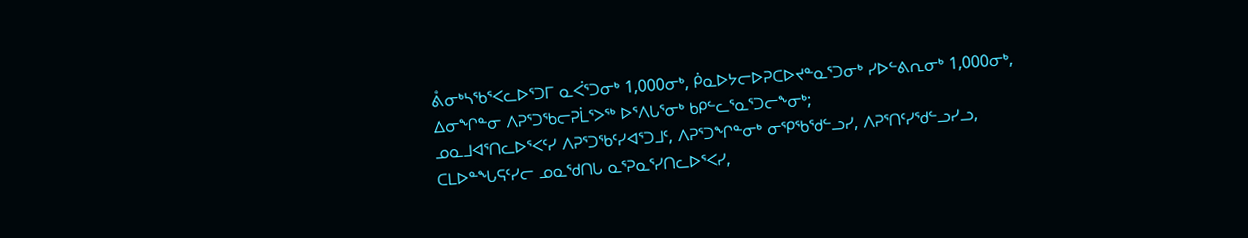ᕔᓂᒃᓴᖃᕐᐸᓚᐅᕐᑐᒥ ᓇᐹᕐᑐᓂᒃ 1,000ᓂᒃ, ᑮᓇᐅᔭᓕᐅᕈᑕᐅᔪᓐᓇᕐᑐᓂᒃ ᓯᐅᓪᕕᕆᓂᒃ 1,000ᓂᒃ, ᐃᓂᖏᓐᓂ ᐱᕈᕐᑐᖃᓕᕈᒫᕐᐳᖅ ᐅᕐᐱᒐᕐᓂᒃ ᑲᑭᓪᓚᕐᓇᕐᑐᓕᖕᓂᒃ;
ᓄᓇᒧᐊᕐᑎᓚᐅᕐᐸᑦᓯ ᐱᕈᕐᑐᖃᑦᓯᐊᕐᑐᒧᑦ, ᐱᕈᕐᑐᖏᓐᓂᒃ ᓂᕿᖃᖁᓪᓗᓯ, ᐱᕈᕐᑎᑦᓯᖁᓪᓗᓯᓗ, ᑕᒪᐅᓐᖓᕋᑦᓯᓕ ᓄᓇᖁᑎᒐ ᓇᕐᕈᓇᕐᓯᑎᓚᐅᕐᐸᓯ,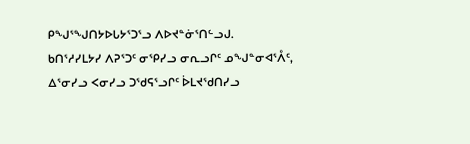ᑭᖑᕐᖑᑎᔭᐅᒐᔭᕐᑐᕐᓗ ᐱᐅᔪᓐᓃᕐᑎᓪᓗᒍ.
ᑲᑎᕐᓱᓯᒪᔭᓯ ᐱᕈᕐᑐᑦ ᓂᕿᓯᓗ ᓂᕆᓗᒋᑦ ᓄᖑᓐᓂᐊᕐᐰᑦ, ᐃᕐᓂᓯᓗ ᐸᓂᓯᓗ ᑐᖁᕋᕐᓗᒋᑦ ᐆᒪᔪᖁᑎᓯᓗ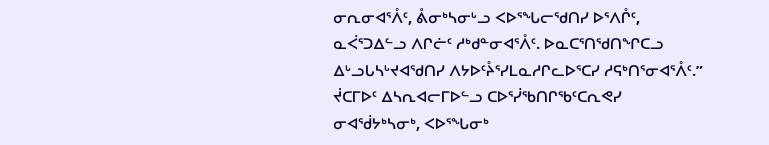ᓂᕆᓂᐊᕐᐰᑦ, ᕔᓂᒃᓴᓂᒡᓗ ᐸᐅᕐᖓᓕᖁᑎᓯ ᐅᕐᐱᒊᑦ, ᓇᐹᕐᑐᐃᓪᓗ ᐱᒋᓖᑦ ᓱᒃᑯᓐᓂᐊᕐᐰᑦ. ᐅᓇᑕᕐᑎᖁᑎᖏᑕᓗ ᐃᒡᓗᒐᓴᒡᔪᐊᖁᑎᓯ ᐱᔭᐅᑦᔧᕐᓯᒪᓇᓱᒋᓚᐅᕐᑕᓯ ᓱᕋᒃᑎᕐᓂᐊᕐᐰᑦ.”
ᔫᑕᒥᐅᑦ ᐃᓴᕆᐊᓕᒥᐅᓪᓗ ᑕᐅᕐᓰᖃᑎᒋᖃᑦᑕᕆᕙᓯ ᓂᐊᖂᔭᒃᓴᓂᒃ, ᐸᐅᕐᖓᓂᒃ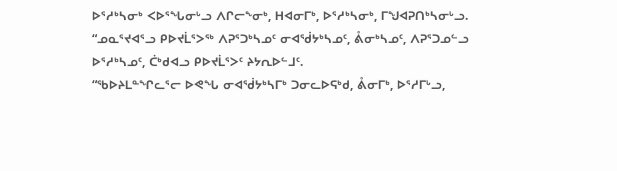ᐅᕐᓱᒃᓴᓂᒃ ᐸᐅᕐᖓᓂᒡᓗ ᐱᒋᓕᖕᓂᒃ, ᕼᐊᓂᒥᒃ, ᐅᕐᓱᒃᓴᓂᒃ, ᒥᖑᐊᕈᑎᒃᓴᓂᒡᓗ.
“ᓄᓇᕐᔪᐊᕐᓗ ᑭᐅᔪᒫᕐᐳᖅ ᐱᕈᕐᑐᒃᓴᓄᑦ ᓂᐊᖂᔭᒃᓴᓄᑦ, ᕔᓂᒃᓴᓄᑦ, ᐱᕈᕐᑐᓄᓪᓗ ᐅᕐᓱᒃᓴᓄᑦ, ᑖᒃᑯᐊᓗ ᑭᐅᔪᒫᕐᐳᑦ ᔨᔭᕆᐅᓪᒧᑦ.
“ᖃᐅᔨᒪᓐᖏᓚᕐᓕ ᐅᕙᖓ ᓂᐊᖂᔭᒃᓴᒥᒃ ᑐᓂᓚᐅᕋᒃᑯ, ᕔᓂᒥᒃ, ᐅᕐᓱᒥᒡᓗ,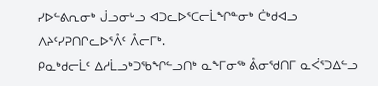ᓯᐅᓪᕕᕆᓂᒃ ᒎᓗᓂᒡᓗ ᐊᑐᓚᐅᕐᑕᓕᒫᖏᓐᓂᒃ ᑖᒃᑯᐊᓗ ᐱᔨᑦᓯᕈᑎᒋᓚᐅᕐᐰᑦ ᐰᓕᒥᒃ.
ᑭᓇᒃᑯᓕᒫᑦ ᐃᓱᒫᓗᒃᑐᖃᖏᓪᓗᑎᒃ ᓇᖕᒥᓂᖅ ᕔᓂᖁᑎᒥ ᓇᐹᕐᑐᐃᓪᓗ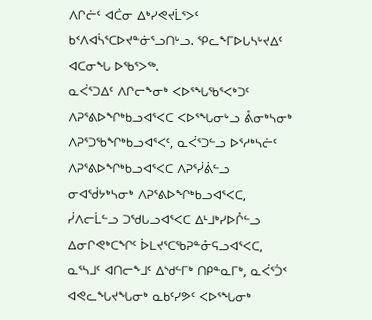ᐱᒋᓖᑦ ᐊᑖᓂ ᐃᒃᓯᕙᔪᒫᕐᐳᑦ ᑲᑉᐱᐊᓵᕐᑕᐅᔪᓐᓃᕐᓗᑎᒡᓗ. ᕿᓚᖕᒥᐅᒐᓴᒡᔪᐃᑦ ᐊᑕᓂᖓ ᐅᖃᕐᐳᖅ.
ᓇᐹᕐᑐᐃᑦ ᐱᒋᓕᖕᓂᒃ ᐸᐅᕐᖓᖃᕐᐸᒃᑐᑦ ᐱᕈᕐᕕᐅᖏᒃᑲᓗᐊᕐᐸᑕ ᐸᐅᕐᖓᓂᒡᓗ ᕔᓂᒃᓴᓂᒃ ᐱᕈᕐᑐᖃᖏᒃᑲᓗᐊᕐᐸᑦ, ᓇᐹᕐᑐᓪᓗ ᐅᕐᓱᒃᓴᓖᑦ ᐱᕈᕐᕕᐅᖏᒃᑲᓗᐊᕐᐸᑕ ᐱᕈᕐᓰᕖᓪᓗ ᓂᐊᖂᔭᒃᓴᓂᒃ ᐱᕈᕐᕕᐅᖏᒃᑲᓗᐊᕐᐸᑕ, ᓰᐱᓕᒫᓪᓗ ᑐᖁᒐᓗᐊᕐᐸᑕ ᐃᒻᒧᒃᓯᐅᒊᓪᓗ ᐃᓂᒋᕙᒃᑕᖏᑦ ᐆᒪᔪᕐᑕᖃᕈᓐᓁᕋᓗᐊᕐᐸᑕ,
ᓇᕐᓴᒧᑦ ᐊᑎᓕᖕᒧᑦ ᐃᔅᑯᓪᒥᒃ ᑎᑭᓐᓇᒥᒃ, ᓇᐹᕐᑑᑉ ᐊᕙᓚᖓᔪᖓᓂᒃ ᓇᑲᑦᓯᕗᑦ ᐸᐅᕐᖓᓂᒃ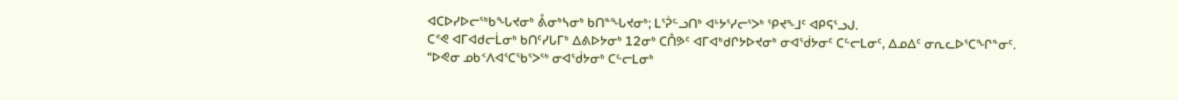ᐊᑕᐅᓯᐅᓕᖅᑲᖓᔪᓂᒃ ᕔᓂᒃᓴᓂᒃ ᑲᑎᓐᖓᔪᓂᒃ; ᒪᕐᕉᓪᓗᑎᒃ ᐊᒡᔭᕐᓯᓕᕐᐳᒃ ᕿᔪᖕᒧᑦ ᐊᑭᕋᕐᓗᒍ.
ᑕᕝᕙ ᐊᒥᐊᑯᓕᒫᓂᒃ ᑲᑎᑦᓯᒐᒥᒃ ᐃᕕᐅᔭᓂᒃ 12ᓂᒃ ᑕᑍᕗᑦ ᐊᒥᐊᒃᑯᒋᔭᐅᔪᓂᒃ ᓂᐊᖂᔭᓂᑦ ᑕᓪᓕᒪᓂᑦ, ᐃᓄᐃᑦ ᓂᕆᓚᐅᕐᑕᖏᓐᓂᑦ.
“ᐅᕙᓂ ᓄᑲᑉᐱᐊᕐᑕᖃᕐᐳᖅ ᓂᐊᖂᔭᓂᒃ ᑕᓪᓕᒪᓂᒃ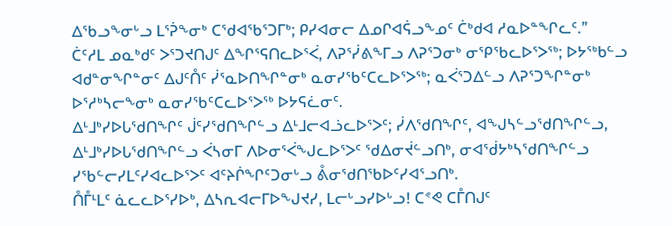ᐃᖃᓗᖕᓂᒡᓗ ᒪᕐᕉᖕᓂᒃ ᑕᖁᐊᖃᕐᑐᒥᒃ; ᑭᓯᐊᓂᓕ ᐃᓄᒋᐊᕌᓗᖕᓄᑦ ᑖᒃᑯᐊ ᓱᓇᐅᓐᖏᓚᑦ.”
ᑖᑦᓱᒪ ᓄᓇᒃᑯᑦ ᐳᕐᑐᔪᑎᒍᑦ ᐃᖏᕐᕋᑎᓚᐅᕐᐹ, ᐱᕈᕐᓰᕕᖕᒥᓗ ᐱᕈᕐᑐᓂᒃ ᓂᕿᖃᓚᐅᕐᐳᖅ; ᐅᔭᖅᑲᓪᓗ ᐊᑯᓐᓂᖏᓐᓂᑦ ᐃᒍᑦᑍᑦ ᓰᕐᓇᐅᑎᖏᓐᓂᒃ ᓇᓂᓯᖃᑦᑕᓚᐅᕐᐳᖅ; ᓇᐹᕐᑐᐃᓪᓗ ᐱᕈᕐᑐᖏᓐᓂᒃ ᐅᕐᓱᒃᓴᓕᖕᓂᒃ ᓇᓂᓯᖃᑦᑕᓚᐅᕐᐳᖅ ᐅᔭᕋᓛᓂᑦ.
ᐃᒻᒧᒃᓯᐅᒐᖁᑎᖏᑦ ᒎᑦᓯᖁᑎᖏᓪᓗ ᐃᒻᒧᓕᐊᓘᓚᐅᕐᐳᑦ; ᓰᐱᖁᑎᖏᑦ, ᐊᖑᓴᓪᓗᖁᑎᖏᓪᓗ, ᐃᒻᒧᒃᓯᐅᒐᖁᑎᖏᓪᓗ ᐹᓴᓂᒥ ᐱᐅᓂᕐᐹᖑᓚᐅᕐᐳᑦ ᖁᐃᓂᔫᓪᓗᑎᒃ, ᓂᐊᖂᔭᒃᓴᖁᑎᖏᓪᓗ ᓯᖃᓪᓕᓯᒪᑦᓯᐊᓚᐅᕐᐳᑦ ᐊᑦᔨᒌᖏᑦᑐᓂᒡᓗ ᕔᓂᖁᑎᖃᐅᑦᓯᐊᕐᓗᑎᒃ.
ᑍᒤᒻᒪᑦ ᓈᓚᓚᐅᕐᓯᐅᒃ, ᐃᓴᕆᐊᓕᒥᐅᖑᔪᓯ, ᒪᓕᒡᓗᓯᐅᒡᓗ! ᑕᕝᕙ ᑕᒤᑎᒍᑦ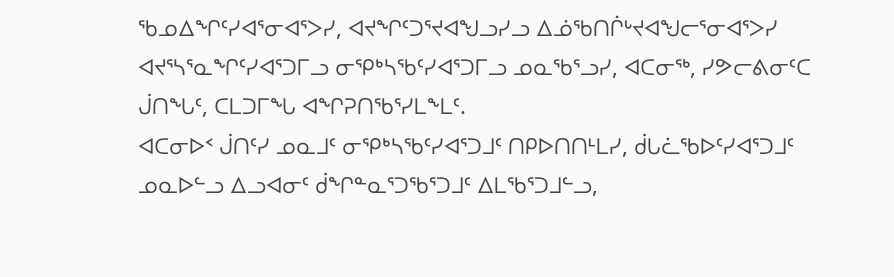ᖃᓄᐃᖏᑦᓯᐊᕐᓂᐊᕐᐳᓯ, ᐊᔪᖏᑦᑐᕐᔪᐊᖑᓗᓯᓗ ᐃᓅᖃᑎᒌᒡᔪᐊᖑᓕᕐᓂᐊᕐᐳᓯ ᐊᔪᕐᓴᕐᓇᖏᑦᓯᐊᕐᑐᒥᓗ ᓂᕿᒃᓴᖃᑦᓯᐊᕐᑐᒥᓗ ᓄᓇᖃᕐᓗᓯ, ᐊᑕᓂᖅ, ᓯᕗᓕᕕᓂᑦᑕ ᒎᑎᖓᑦ, ᑕᒪᑐᒥᖓ ᐊᖏᕈᑎᖃᕐᓯᒪᖕᒪᑦ.
ᐊᑕᓂᐅᑉ ᒎᑎᑦᓯ ᓄᓇᒧᑦ ᓂᕿᒃᓴᖃᑦᓯᐊᕐᑐᒧᑦ ᑎᑭᐅᑎᑎᒻᒪᓯ, ᑰᒐᓛᖃᐅᑦᓯᐊᕐᑐᒧᑦ ᓄᓇᐅᓪᓗ ᐃᓗᐊᓂᑦ ᑰᖏᓐᓇᕐᑐᖃᕐᑐᒧᑦ ᐃᒪᖃᕐᑐᒧᓪᓗ,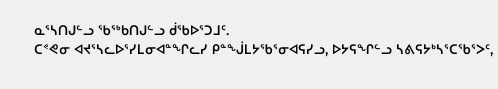ᓇᕐᓴᑎᒍᓪᓗ ᖃᖅᑲᑎᒍᓪᓗ ᑰᖃᐅᕐᑐᒧᑦ.
ᑕᕝᕙᓂ ᐊᔪᕐᓴᓚᐅᕐᓯᒪᓂᐊᓐᖏᓚᓯ ᑭᓐᖒᒪᔭᖃᕐᓂᐊᕋᓯᓗ, ᐅᔭᕋᖏᓪᓗ ᓴᕕᕋᔭᒃᓴᕐᑕᖃᕐᐳᑦ,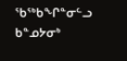ᖃᖅᑲᖏᓐᓂᓪᓗ ᑲᓐᓄᔭᓂᒃ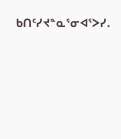ᑲᑎᑦᓯᔪᓐᓇᕐᓂᐊᕐᐳᓯ.